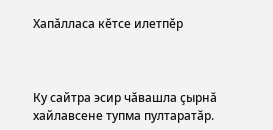Хапăлласа кĕтсе илетпĕр



Ку сайтра эсир чăвашла çырнă хайлавсене тупма пултаратăр.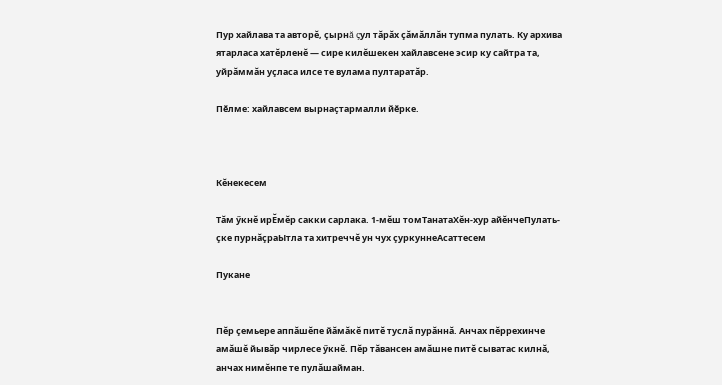Пур хайлава та авторĕ, çырнă çул тăрăх çăмăллăн тупма пулать. Ку архива ятарласа хатĕрленĕ — сире килĕшекен хайлавсене эсир ку сайтра та, уйрăммăн уçласа илсе те вулама пултаратăр.

Пӗлме: хайлавсем вырнаҫтармалли йӗрке.



Кĕнекесем

Тăм ӳкнĕ ирĔмĕр сакки сарлака. 1-мĕш томТанатаХĕн-хур айĕнчеПулать-çке пурнăçраЫтла та хитреччĕ ун чух çуркуннеАсаттесем

Пукане


Пĕр çемьере аппăшĕпе йăмăкĕ питĕ туслă пурăннă. Анчах пĕррехинче амăшĕ йывăр чирлесе ӳкнĕ. Пĕр тăвансен амăшне питĕ сыватас килнă, анчах нимĕнпе те пулăшайман.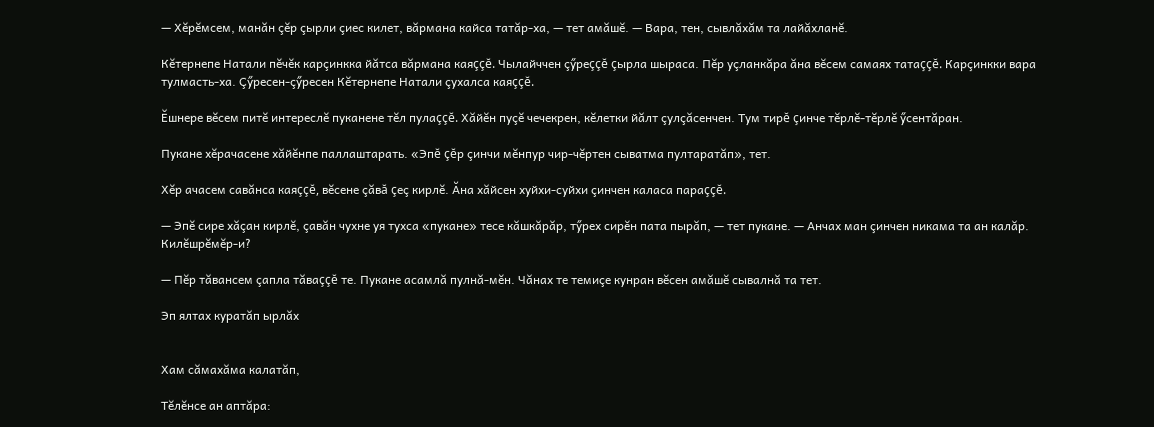— Хĕрĕмсем, манăн çĕр çырли çиес килет, вăрмана кайса татăр-ха, — тет амăшĕ. — Вара, тен, сывлăхăм та лайăхланĕ.

Кĕтернепе Натали пĕчĕк карçинкка йăтса вăрмана каяççĕ. Чылайччен çӳреççĕ çырла шыраса. Пĕр уçланкăра ăна вĕсем самаях татаççĕ. Карçинкки вара тулмасть-ха. Çӳресен-çӳресен Кĕтернепе Натали çухалса каяççĕ.

Ĕшнере вĕсем питĕ интереслĕ пуканене тĕл пулаççĕ. Хăйĕн пуçĕ чечекрен, кĕлетки йăлт çулçăсенчен. Тум тирĕ çинче тĕрлĕ-тĕрлĕ ӳсентăран.

Пукане хĕрачасене хăйĕнпе паллаштарать. «Эпĕ çĕр çинчи мĕнпур чир-чĕртен сыватма пултаратăп», тет.

Хĕр ачасем савăнса каяççĕ, вĕсене çăвă çеç кирлĕ. Ăна хăйсен хуйхи-суйхи çинчен каласа параççĕ.

— Эпĕ сире хăçан кирлĕ, çавăн чухне уя тухса «пукане» тесе кăшкăрăр, тӳрех сирĕн пата пырăп, — тет пукане. — Анчах ман çинчен никама та ан калăр. Килĕшрĕмĕр-и?

— Пĕр тăвансем çапла тăваççĕ те. Пукане асамлă пулнă-мĕн. Чăнах те темиçе кунран вĕсен амăшĕ сывалнă та тет.

Эп ялтах куратăп ырлăх


Хам сăмахăма калатăп,

Тĕлĕнсе ан аптăра: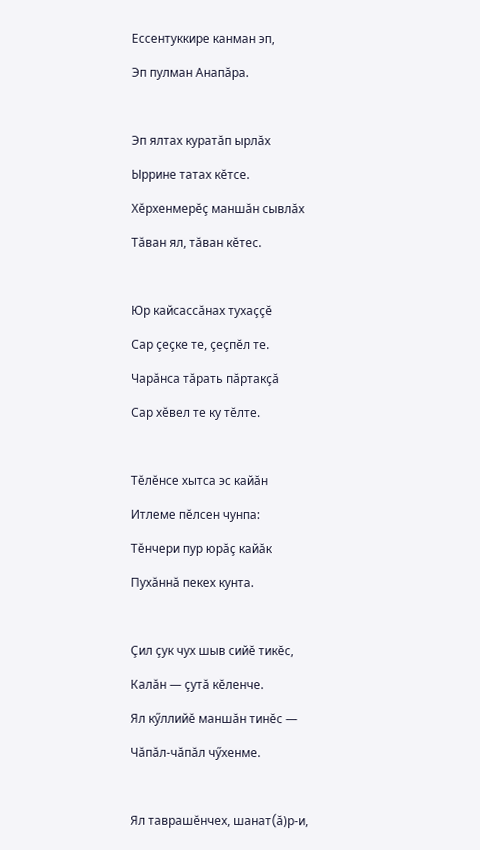Ессентуккире канман эп,

Эп пулман Анапăра.



Эп ялтах куратăп ырлăх

Ыррине татах кĕтсе.

Хĕрхенмерĕç маншăн сывлăх

Тăван ял, тăван кĕтес.



Юр кайсассăнах тухаççĕ

Сар çеçке те, çеçпĕл те.

Чарăнса тăрать пăртакçă

Сар хĕвел те ку тĕлте.



Тĕлĕнсе хытса эс кайăн

Итлеме пĕлсен чунпа:

Тĕнчери пур юрăç кайăк

Пухăннă пекех кунта.



Çил çук чух шыв сийĕ тикĕс,

Калăн — çутă кĕленче.

Ял кӳллийĕ маншăн тинĕс —

Чăпăл-чăпăл чӳхенме.



Ял таврашĕнчех, шанат(ă)р-и,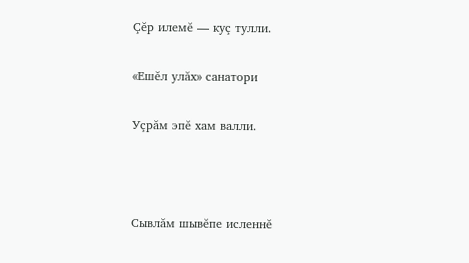Çĕр илемĕ — куç тулли.

«Ешĕл улăх» санатори

Уçрăм эпĕ хам валли.



Сывлăм шывĕпе исленнĕ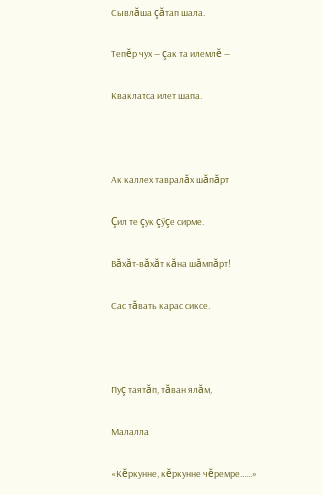Сывлăша çăтап шала.

Тепĕр чух — çак та илемлĕ —

Кваклатса илет шапа.



Ак каллех тавралăх шăпăрт

Çил те çук çӳçе сирме.

Вăхăт-вăхăт кăна шăмпăрт!

Сас тăвать карас сиксе.



Пуç таятăп, тăван ялăм,

Малалла

«Кĕркунне, кĕркунне чĕремре......»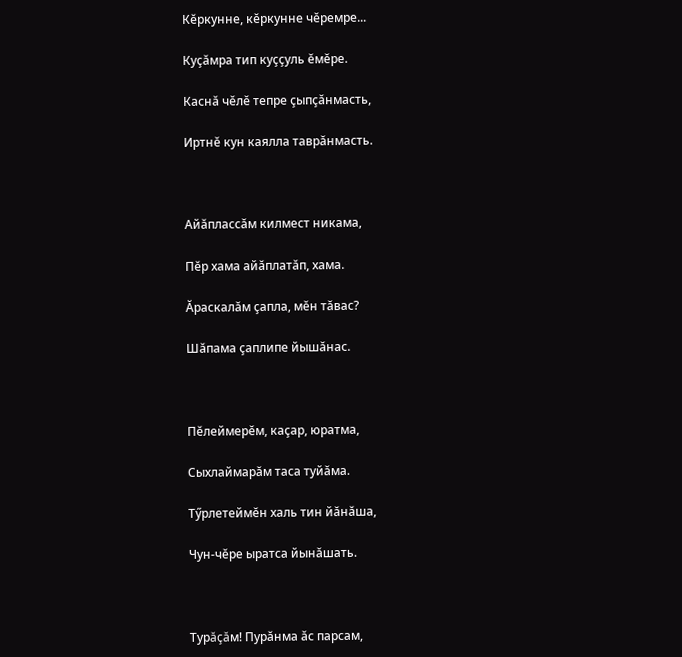Кĕркунне, кĕркунне чĕремре...

Куçăмра тип куççуль ĕмĕре.

Каснă чĕлĕ тепре çыпçăнмасть,

Иртнĕ кун каялла таврăнмасть.



Айăплассăм килмест никама,

Пĕр хама айăплатăп, хама.

Ăраскалăм çапла, мĕн тăвас?

Шăпама çаплипе йышăнас.



Пĕлеймерĕм, каçар, юратма,

Сыхлаймарăм таса туйăма.

Тӳрлетеймĕн халь тин йăнăша,

Чун-чĕре ыратса йынăшать.



Турăçăм! Пурăнма ăс парсам,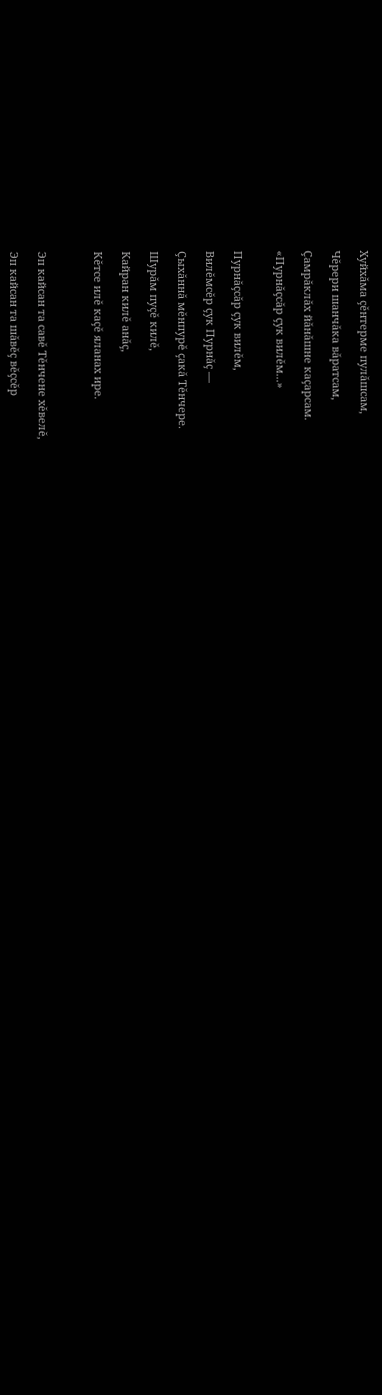Хуйхăма çĕнтерме пулăшсам,

Чĕрери шанчăка вăратсам,

Çамрăклăх йăнăшне каçарсам.

«Пурнăçсăр çук вилĕм...»


Пурнăçсăр çук вилĕм,

Вилĕмсĕр çук Пурнăç —

Çыхăннă мĕнпурĕ çакă Тĕнчере.

Шурăм пуçĕ килĕ,

Кайран килĕ анăç,

Кĕтсе илĕ каçĕ яланах ире.



Эп кайсан та савĕ Тĕнчене хĕвелĕ,

Эп кайсан та шăвĕç вĕçсĕр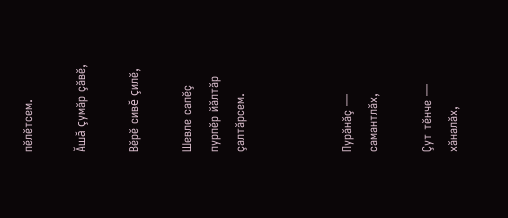пĕлĕтсем.

Ăшă çумăр çăвĕ,

Вĕрĕ сивĕ çилĕ,

Шевле сапĕç пурпĕр йăлтăр çалтăрсем.



Пурăнăç — самантлăх,

Çут тĕнче — хăналăх,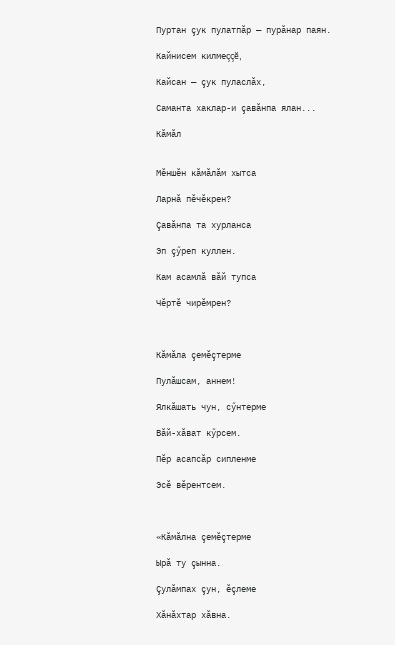Пуртан çук пулатпăр — пурăнар паян.

Кайнисем килмеççĕ,

Кайсан — çук пуласлăх,

Саманта хаклар-и çавăнпа ялан...

Кăмăл


Мĕншĕн кăмăлăм хытса

Ларнă пĕчĕкрен?

Çавăнпа та хурланса

Эп çӳреп куллен.

Кам асамлă вăй тупса

Чĕртĕ чирĕмрен?



Кăмăла çемĕçтерме

Пулăшсам, аннем!

Ялкăшать чун, сӳнтерме

Вăй-хăват кӳрсем.

Пĕр асапсăр сипленме

Эсĕ вĕрентсем.



«Кăмăлна çемĕçтерме

Ырă ту çынна.

Çулăмпах çун, ĕçлеме

Хăнăхтар хăвна.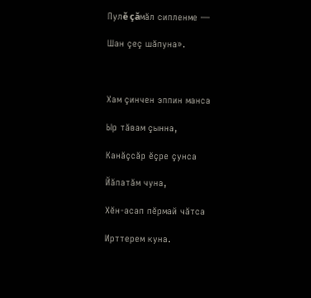Пулĕ çăмăл сипленме —

Шан çеç шăпуна».



Хам çинчен эппин манса

Ыр тăвам çынна,

Канăçсăр ĕçре çунса

Йăпатăм чуна,

Хĕн-асап пĕрмай чăтса

Ирттерем куна.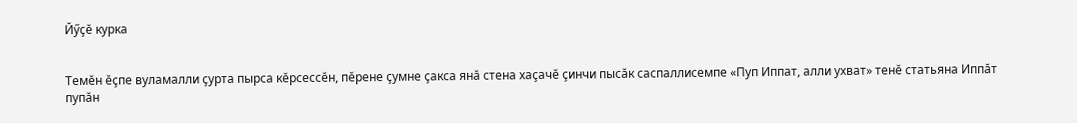Йӳçĕ курка


Темĕн ĕçпе вуламалли çурта пырса кĕрсессĕн, пĕрене çумне çакса янă стена хаçачĕ çинчи пысăк саспаллисемпе «Пуп Иппат, алли ухват» тенĕ статьяна Иппăт пупăн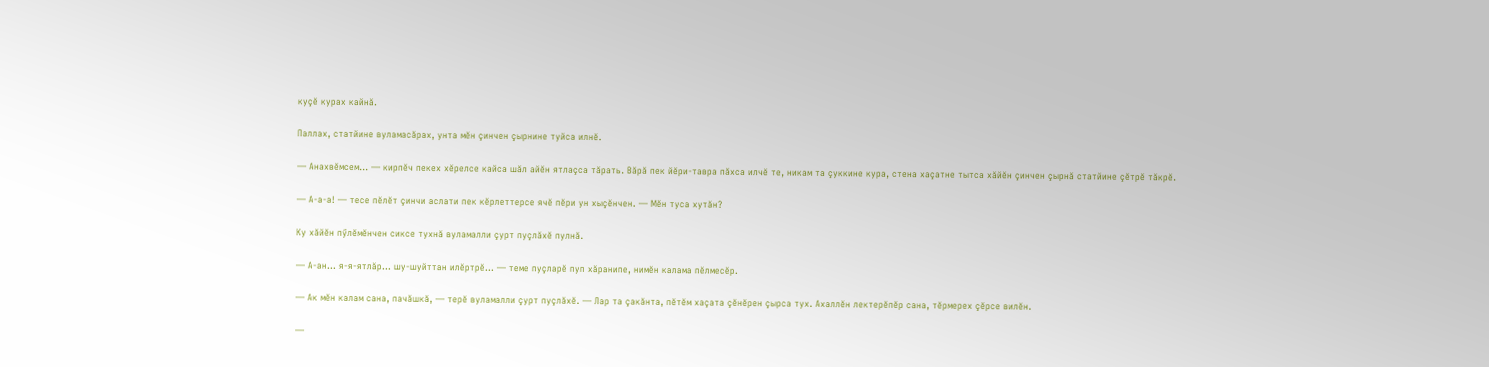куçĕ курах кайнă.

Паллах, статйине вуламасăрах, унта мĕн çинчен çырнине туйса илнĕ.

— Анахвĕмсем... — кирпĕч пекех хĕрелсе кайса шăл айĕн ятлаçса тăрать. Вăрă пек йĕри-тавра пăхса илчĕ те, никам та çуккине кура, стена хаçатне тытса хăйĕн çинчен çырнă статйине çĕтрĕ тăкрĕ.

— А-а-а! — тесе пĕлĕт çинчи аслати пек кĕрлеттерсе ячĕ пĕри ун хыçĕнчен. — Мĕн туса хутăн?

Ку хăйĕн пӳлĕмĕнчен сиксе тухнă вуламалли çурт пуçлăхĕ пулнă.

— А-ан... я-я-ятлăр... шу-шуйттан илĕртрĕ... — теме пуçларĕ пуп хăранипе, нимĕн калама пĕлмесĕр.

— Ак мĕн калам сана, пачăшкă, — терĕ вуламалли çурт пуçлăхĕ. — Лар та çакăнта, пĕтĕм хаçата çĕнĕрен çырса тух. Ахаллĕн лектерĕпĕр сана, тĕрмерех çĕрсе вилĕн.

—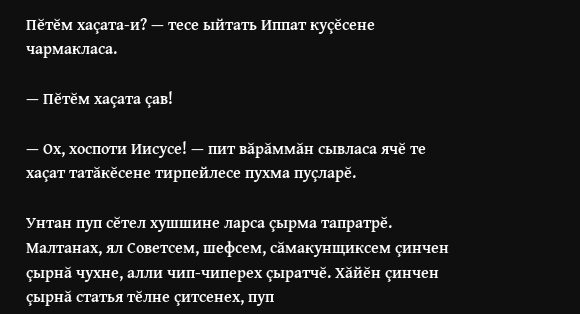Пĕтĕм хаçата-и? — тесе ыйтать Иппат куçĕсене чармакласа.

— Пĕтĕм хаçата çав!

— Ох, хоспоти Иисусе! — пит вăрăммăн сывласа ячĕ те хаçат татăкĕсене тирпейлесе пухма пуçларĕ.

Унтан пуп сĕтел хушшине ларса çырма тапратрĕ. Малтанах, ял Советсем, шефсем, сăмакунщиксем çинчен çырнă чухне, алли чип-чиперех çыратчĕ. Хăйĕн çинчен çырнă статья тĕлне çитсенех, пуп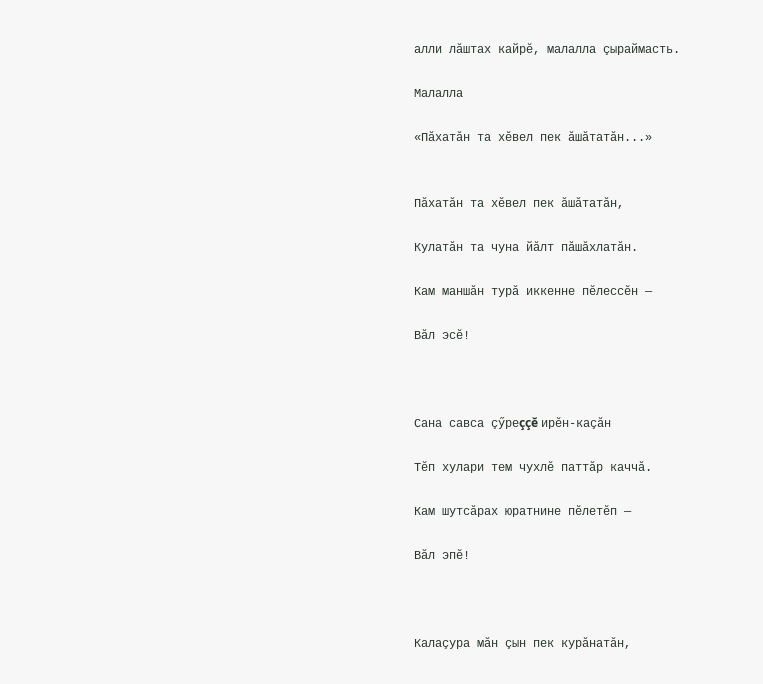алли лăштах кайрĕ, малалла çыраймасть.

Малалла

«Пăхатăн та хĕвел пек ăшăтатăн...»


Пăхатăн та хĕвел пек ăшăтатăн,

Кулатăн та чуна йăлт пăшăхлатăн.

Кам маншăн турă иккенне пĕлессĕн —

Вăл эсĕ!



Сана савса çӳреççĕ ирĕн-каçăн

Тĕп хулари тем чухлĕ паттăр каччă.

Кам шутсăрах юратнине пĕлетĕп —

Вăл эпĕ!



Калаçура мăн çын пек курăнатăн,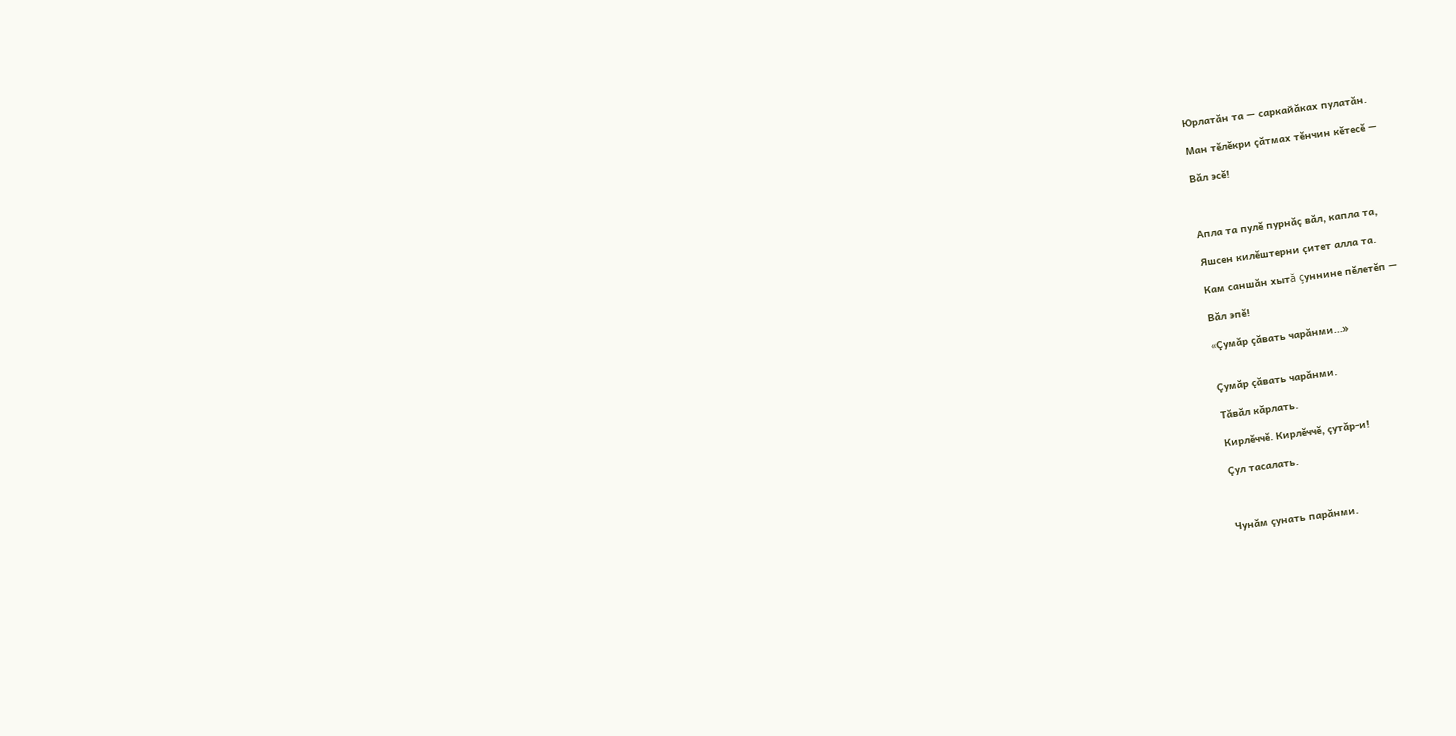Юрлатăн та — саркайăках пулатăн.

Ман тĕлĕкри çăтмах тĕнчин кĕтесĕ —

Вăл эсĕ!



Апла та пулĕ пурнăç вăл, капла та,

Яшсен килĕштерни çитет алла та.

Кам саншăн хытă çуннине пĕлетĕп —

Вăл эпĕ!

«Çумăр çăвать чарăнми...»


Çумăр çăвать чарăнми.

Тăвăл кăрлать.

Кирлĕччĕ. Кирлĕччĕ, çутăр-и!

Çул тасалать.



Чунăм çунать парăнми.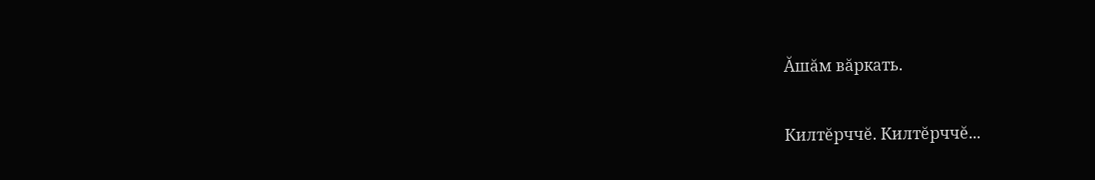Ăшăм вăркать.

Килтĕрччĕ. Килтĕрччĕ...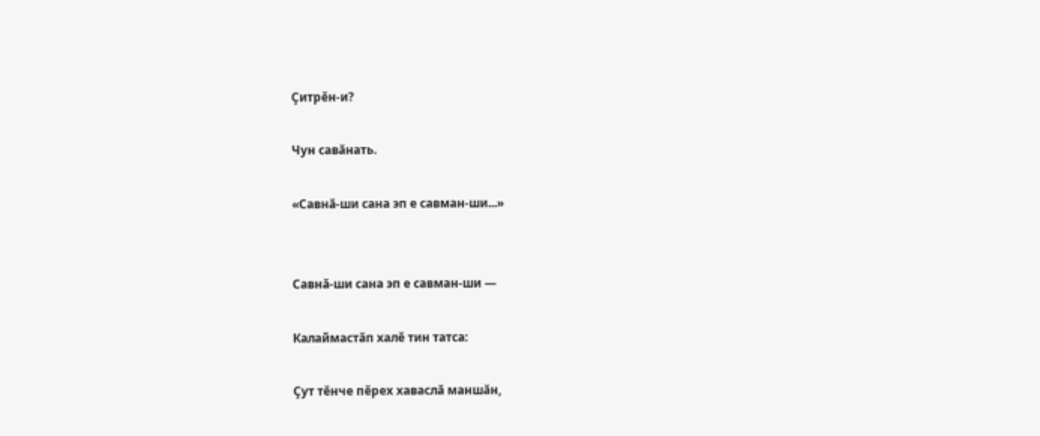Çитрĕн-и?

Чун савăнать.

«Савнă-ши сана эп е савман-ши...»


Савнă-ши сана эп е савман-ши —

Калаймастăп халĕ тин татса:

Çут тĕнче пĕрех хаваслă маншăн,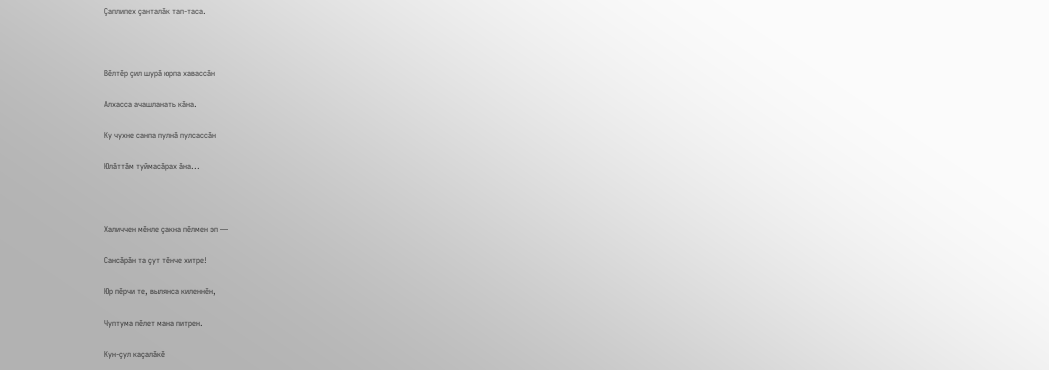Çаплипех çанталăк тап-таса.



Вĕлтĕр çил шурă юрпа хавассăн

Алхасса ачашланать кăна.

Ку чухне санпа пулнă пулсассăн

Юлăттăм туймасăрах ăна...



Халиччен мĕнле çакна пĕлмен эп —

Сансăрăн та çут тĕнче хитре!

Юр пĕрчи те, вылянса киленнĕн,

Чуптума пĕлет мана питрен.

Кун-çул каçалăкĕ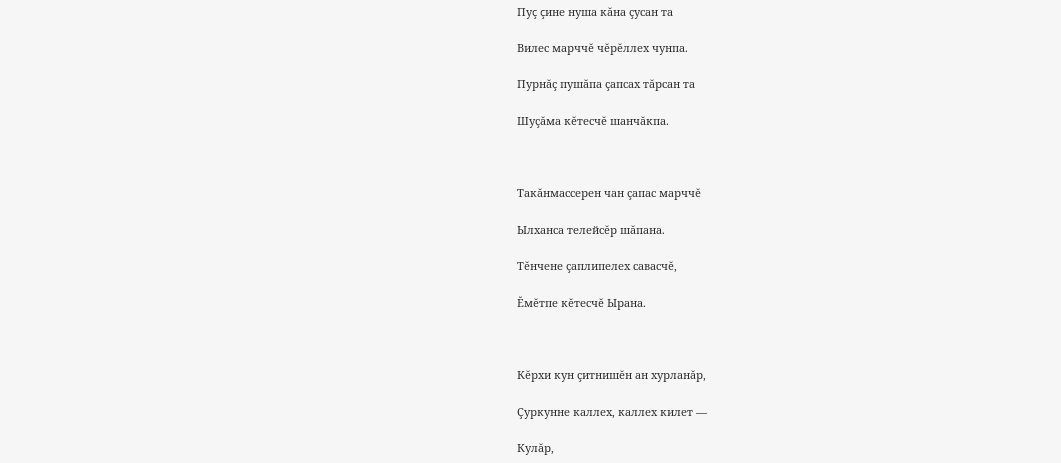Пуç çине нуша кăна çусан та

Вилес марччĕ чĕрĕллех чунпа.

Пурнăç пушăпа çапсах тăрсан та

Шуçăма кĕтесчĕ шанчăкпа.



Такăнмассерен чан çапас марччĕ

Ылханса телейсĕр шăпана.

Тĕнчене çаплипелех савасчĕ,

Ĕмĕтпе кĕтесчĕ Ырана.



Кĕрхи кун çитнишĕн ан хурланăр,

Çуркунне каллех, каллех килет —

Кулăр,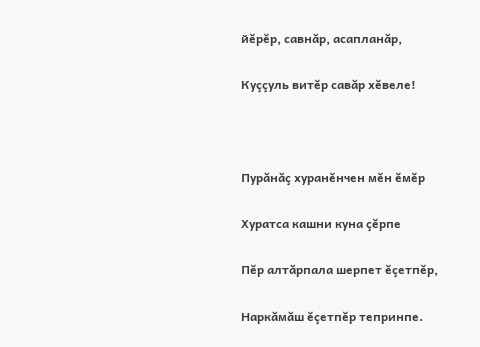йĕрĕр, савнăр, асапланăр,

Куççуль витĕр савăр хĕвеле!



Пурăнăç хуранĕнчен мĕн ĕмĕр

Хуратса кашни куна çĕрпе

Пĕр алтăрпала шерпет ĕçетпĕр,

Наркăмăш ĕçетпĕр тепринпе.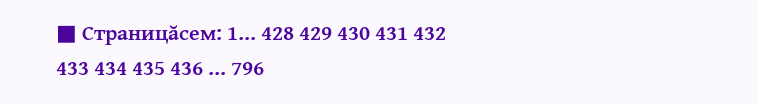■ Страницăсем: 1... 428 429 430 431 432 433 434 435 436 ... 796